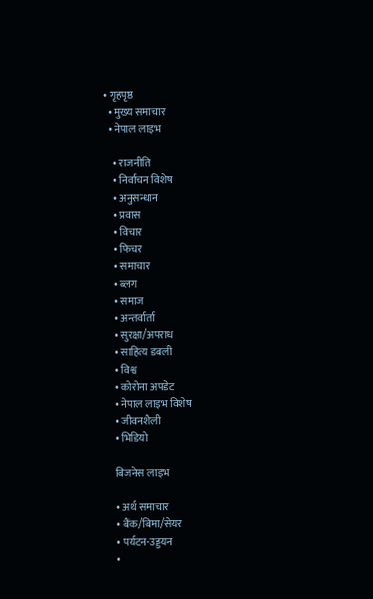• गृहपृष्ठ
  • मुख्य समाचार
  • नेपाल लाइभ

    • राजनीति
    • निर्वाचन विशेष
    • अनुसन्धान
    • प्रवास
    • विचार
    • फिचर
    • समाचार
    • ब्लग
    • समाज
    • अन्तर्वार्ता
    • सुरक्षा/अपराध
    • साहित्य डबली
    • विश्व
    • कोरोना अपडेट
    • नेपाल लाइभ विशेष
    • जीवनशैली
    • भिडियो

    बिजनेस लाइभ

    • अर्थ समाचार
    • बैंक/बिमा/सेयर
    • पर्यटन-उड्डयन
    •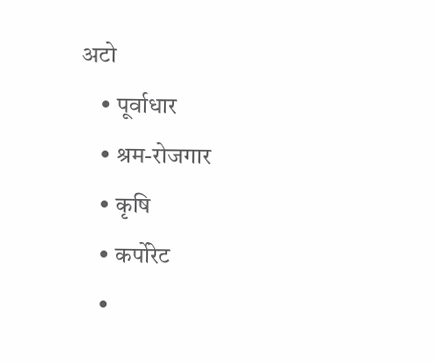अटो
    • पूर्वाधार
    • श्रम-रोजगार
    • कृषि
    • कर्पोरेट
    •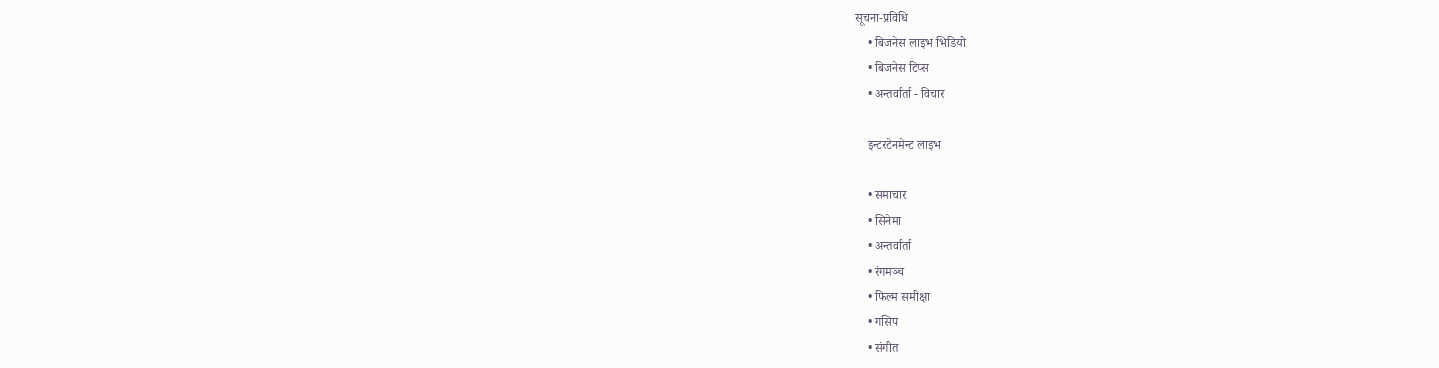सूचना-प्रविधि
    • बिजनेस लाइभ भिडियो
    • बिजनेस टिप्स
    • अन्तर्वार्ता - विचार

    इन्टरटेनमेन्ट लाइभ

    • समाचार
    • सिनेमा
    • अन्तर्वार्ता
    • रंगमञ्च
    • फिल्म समीक्षा
    • गसिप
    • संगीत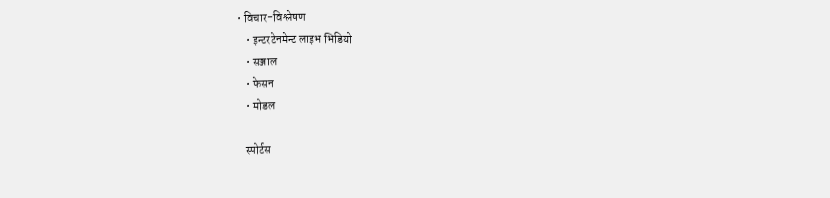• विचार-विश्लेषण
    • इन्टरटेनमेन्ट लाइभ भिडियो
    • सञ्जाल
    • फेसन
    • मोडल

    स्पोर्टस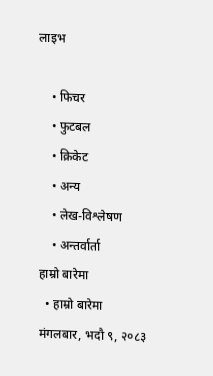लाइभ

    • फिचर
    • फुटबल
    • क्रिकेट
    • अन्य
    • लेख-विश्लेषण
    • अन्तर्वार्ता
हाम्रो बारेमा
  • हाम्रो बारेमा
मंगलबार, भदौ ९, २०८३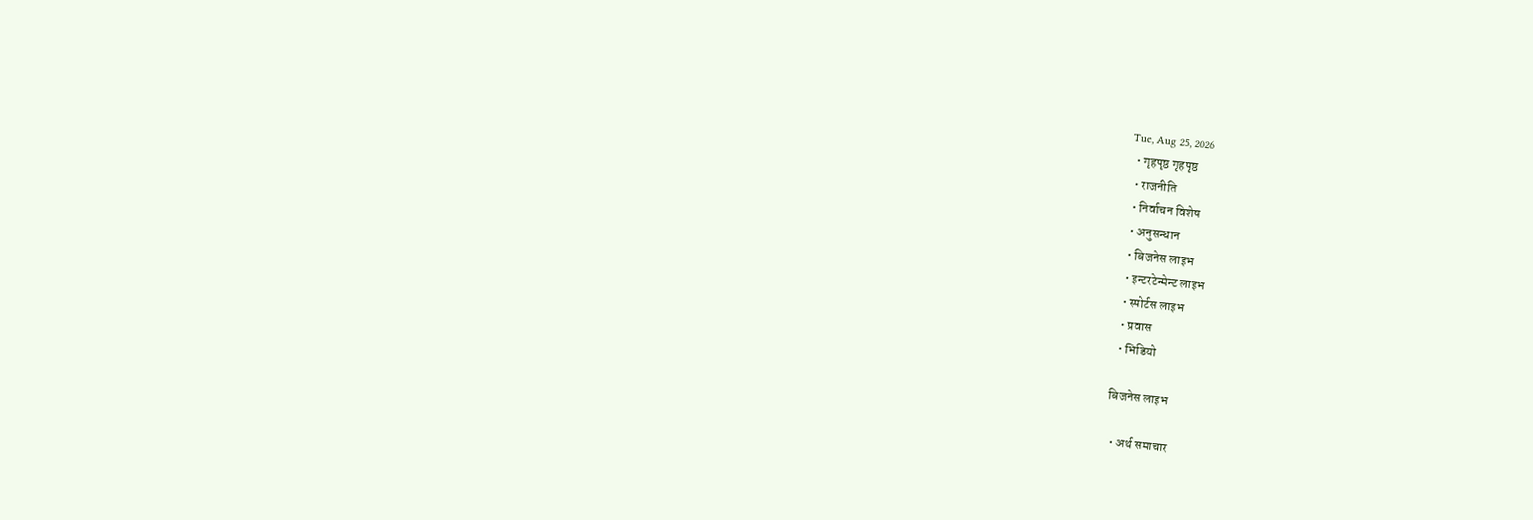Tue, Aug 25, 2026
  • गृहपृष्ठ गृहपृष्ठ
  • राजनीति
  • निर्वाचन विशेष
  • अनुसन्धान
  • बिजनेस लाइभ
  • इन्टरटेन्मेन्ट लाइभ
  • स्पोर्टस लाइभ
  • प्रवास
  • भिडियो

बिजनेस लाइभ

  • अर्थ समाचार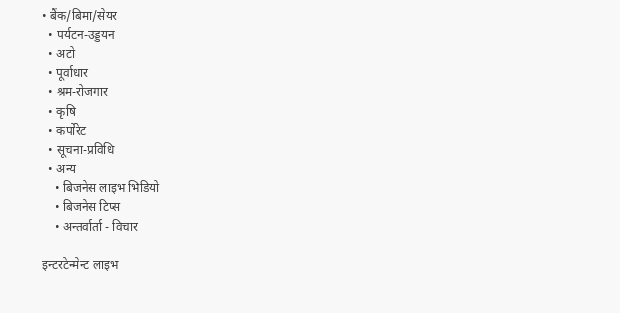• बैंक/बिमा/सेयर
  • पर्यटन-उड्डयन
  • अटो
  • पूर्वाधार
  • श्रम-रोजगार
  • कृषि
  • कर्पोरेट
  • सूचना-प्रविधि
  • अन्य
    • बिजनेस लाइभ भिडियो
    • बिजनेस टिप्स
    • अन्तर्वार्ता - विचार

इन्टरटेन्मेन्ट लाइभ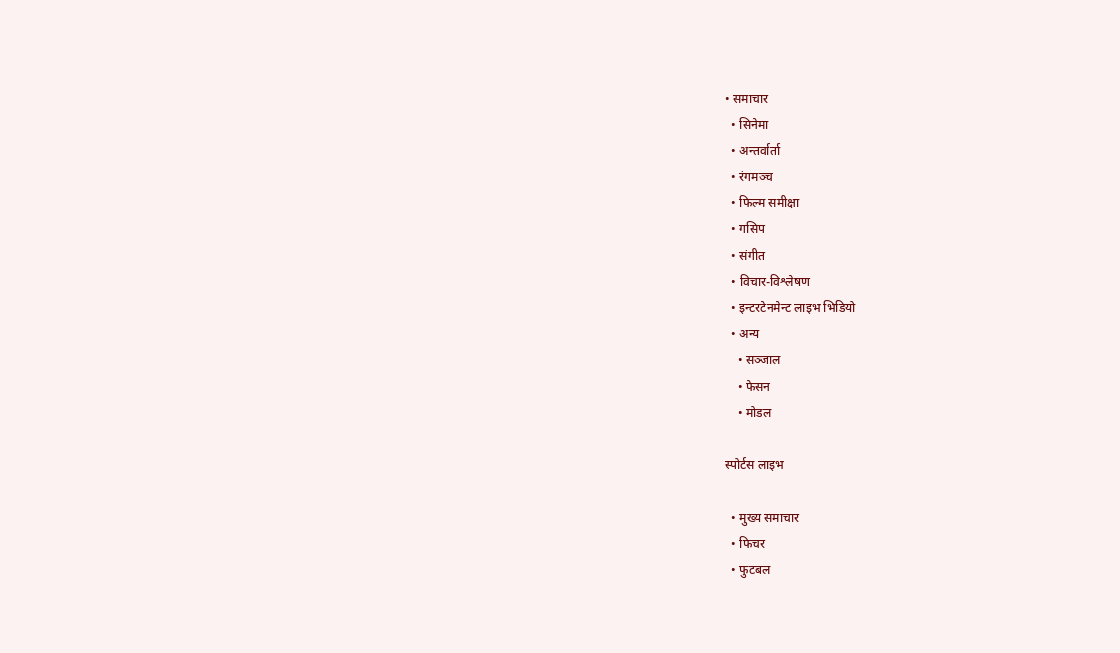• समाचार
  • सिनेमा
  • अन्तर्वार्ता
  • रंगमञ्च
  • फिल्म समीक्षा
  • गसिप
  • संगीत
  • विचार-विश्लेषण
  • इन्टरटेनमेन्ट लाइभ भिडियो
  • अन्य
    • सञ्जाल
    • फेसन
    • मोडल

स्पोर्टस लाइभ

  • मुख्य समाचार
  • फिचर
  • फुटबल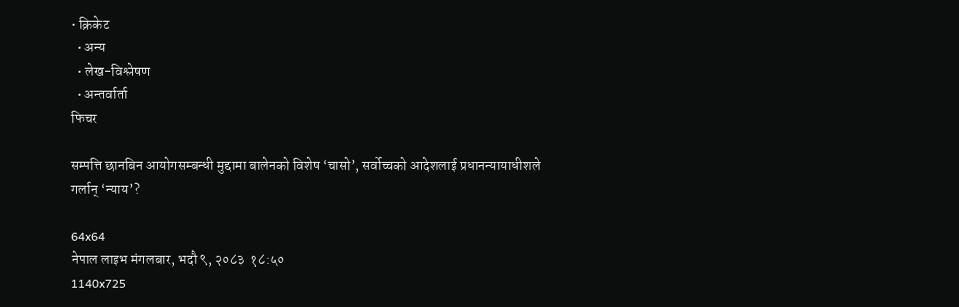• क्रिकेट
  • अन्य
  • लेख-विश्लेषण
  • अन्तर्वार्ता
फिचर

सम्पत्ति छानबिन आयोगसम्बन्धी मुद्दामा बालेनको विशेष ‘चासो’, सर्वोच्चको आदेशलाई प्रधानन्यायाधीशले गर्लान् ‘न्याय’?

64x64
नेपाल लाइभ मंगलबार, भदौ ९, २०८३  १८:५०
1140x725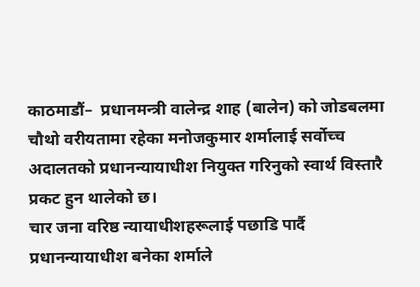काठमाडौं–  प्रधानमन्त्री वालेन्द्र शाह (बालेन) को जोडबलमा चौथो वरीयतामा रहेका मनोजकुमार शर्मालाई सर्वोच्च अदालतको प्रधानन्यायाधीश नियुक्त गरिनुको स्वार्थ विस्तारै प्रकट हुन थालेको छ।
चार जना वरिष्ठ न्यायाधीशहरूलाई पछाडि पार्दै प्रधानन्यायाधीश बनेका शर्माले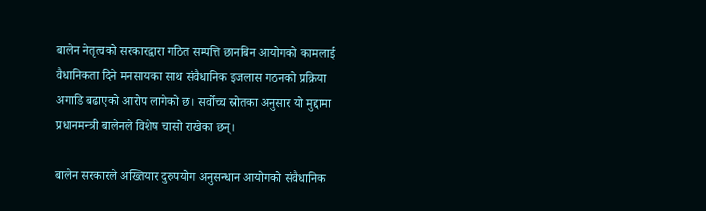बालेन नेतृत्वको सरकारद्वारा गठित सम्पत्ति छानबिन आयोगको कामलाई वैधानिकता दिने मनसायका साथ संवैधानिक इजलास गठनको प्रक्रिया अगाडि बढाएको आरोप लागेको छ। सर्वोच्च स्रोतका अनुसार यो मुद्दामा प्रधानमन्त्री बालेनले विशेष चासो राखेका छन्।

बालेन सरकारले अख्तियार दुरुपयोग अनुसन्धान आयोगको संवैधानिक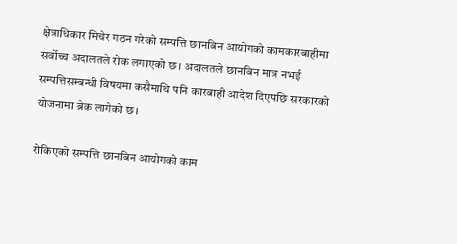क्षेत्राधिकार मिचेर गठन गरेको सम्पत्ति छानबिन आयोगको कामकारबाहीमा सर्वोच्च अदालतले रोक लगाएको छ। अदालतले छानबिन मात्र नभई सम्पत्तिसम्बन्धी विषयमा कसैमाथि पनि कारबाही आदेश दिएपछि सरकारको योजनामा ब्रेक लागेको छ।

रोकिएको सम्पत्ति छानबिन आयोगको काम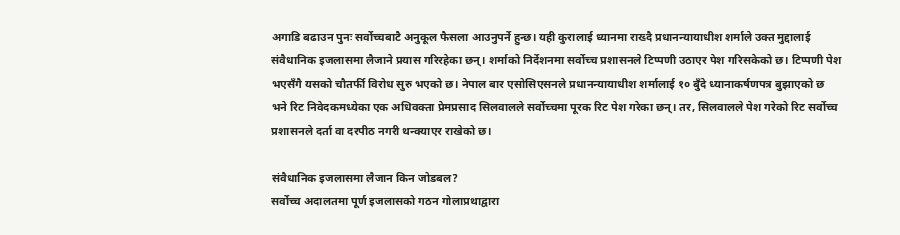अगाडि बढाउन पुनः सर्वोच्चबाटै अनुकूल फैसला आउनुपर्ने हुन्छ। यही कुरालाई ध्यानमा राख्दै प्रधानन्यायाधीश शर्माले उक्त मुद्दालाई संवैधानिक इजलासमा लैजाने प्रयास गरिरहेका छन्। शर्माको निर्देशनमा सर्वोच्च प्रशासनले टिप्पणी उठाएर पेश गरिसकेको छ। टिप्पणी पेश भएसँगै यसको चौतर्फी विरोध सुरु भएको छ। नेपाल बार एसोसिएसनले प्रधानन्यायाधीश शर्मालाई १० बुँदे ध्यानाकर्षणपत्र बुझाएको छ भने रिट निवेदकमध्येका एक अधिवक्ता प्रेमप्रसाद सिलवालले सर्वोच्चमा पूरक रिट पेश गरेका छन्। तर, सिलवालले पेश गरेको रिट सर्वोच्च प्रशासनले दर्ता वा दरपीठ नगरी थन्क्याएर राखेको छ।

संवैधानिक इजलासमा लैजान किन जोडबल?
सर्वोच्च अदालतमा पूर्ण इजलासको गठन गोलाप्रथाद्वारा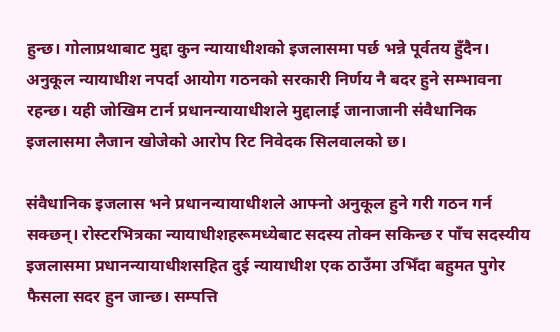हुन्छ। गोलाप्रथाबाट मुद्दा कुन न्यायाधीशको इजलासमा पर्छ भन्ने पूर्वतय हुँदैन। अनुकूल न्यायाधीश नपर्दा आयोग गठनको सरकारी निर्णय नै बदर हुने सम्भावना रहन्छ। यही जोखिम टार्न प्रधानन्यायाधीशले मुद्दालाई जानाजानी संवैधानिक इजलासमा लैजान खोजेको आरोप रिट निवेदक सिलवालको छ।

संवैधानिक इजलास भने प्रधानन्यायाधीशले आफ्नो अनुकूल हुने गरी गठन गर्न सक्छन्। रोस्टरभित्रका न्यायाधीशहरूमध्येबाट सदस्य तोक्न सकिन्छ र पाँच सदस्यीय इजलासमा प्रधानन्यायाधीशसहित दुई न्यायाधीश एक ठाउँमा उभिँदा बहुमत पुगेर फैसला सदर हुन जान्छ। सम्पत्ति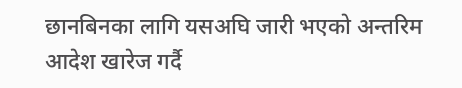छानबिनका लागि यसअघि जारी भएको अन्तरिम आदेश खारेज गर्दै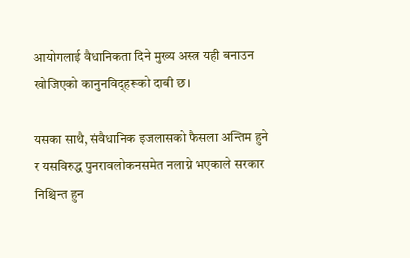आयोगलाई वैधानिकता दिने मुख्य अस्त्र यही बनाउन खोजिएको कानुनविद्हरूको दाबी छ।

यसका साथै, संवैधानिक इजलासको फैसला अन्तिम हुने र यसविरुद्ध पुनरावलोकनसमेत नलाग्ने भएकाले सरकार निश्चिन्त हुन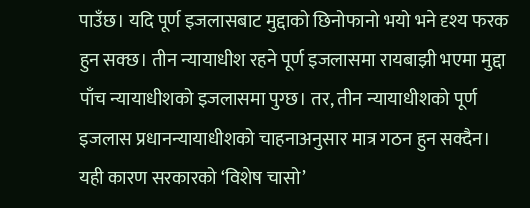पाउँछ। यदि पूर्ण इजलासबाट मुद्दाको छिनोफानो भयो भने दृश्य फरक हुन सक्छ। तीन न्यायाधीश रहने पूर्ण इजलासमा रायबाझी भएमा मुद्दा पाँच न्यायाधीशको इजलासमा पुग्छ। तर, तीन न्यायाधीशको पूर्ण इजलास प्रधानन्यायाधीशको चाहनाअनुसार मात्र गठन हुन सक्दैन। यही कारण सरकारको ‘विशेष चासो’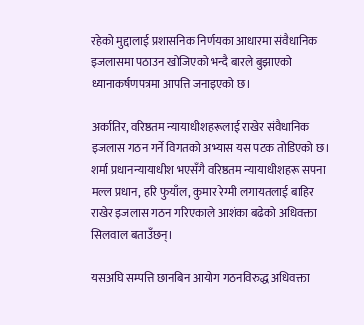रहेको मुद्दालाई प्रशासनिक निर्णयका आधारमा संवैधानिक इजलासमा पठाउन खोजिएको भन्दै बारले बुझाएको ध्यानाकर्षणपत्रमा आपत्ति जनाइएको छ।

अर्कातिर, वरिष्ठतम न्यायाधीशहरूलाई राखेर संवैधानिक इजलास गठन गर्ने विगतको अभ्यास यस पटक तोडिएको छ। शर्मा प्रधानन्यायाधीश भएसँगै वरिष्ठतम न्यायाधीशहरू सपना मल्ल प्रधान, हरि फुयाँल, कुमार रेग्मी लगायतलाई बाहिर राखेर इजलास गठन गरिएकाले आशंका बढेको अधिवक्ता सिलवाल बताउँछन्।

यसअघि सम्पत्ति छानबिन आयोग गठनविरुद्ध अधिवक्ता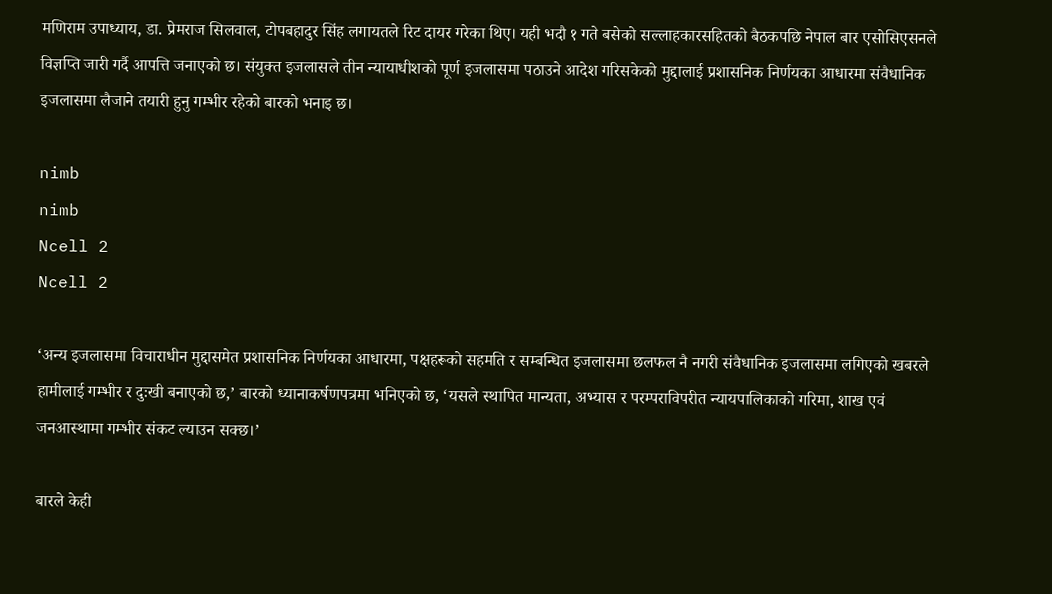मणिराम उपाध्याय, डा. प्रेमराज सिलवाल, टोपबहादुर सिंह लगायतले रिट दायर गरेका थिए। यही भदौ १ गते बसेको सल्लाहकारसहितको बैठकपछि नेपाल बार एसोसिएसनले विज्ञप्ति जारी गर्दै आपत्ति जनाएको छ। संयुक्त इजलासले तीन न्यायाधीशको पूर्ण इजलासमा पठाउने आदेश गरिसकेको मुद्दालाई प्रशासनिक निर्णयका आधारमा संवैधानिक इजलासमा लैजाने तयारी हुनु गम्भीर रहेको बारको भनाइ छ।

nimb
nimb
Ncell 2
Ncell 2

‘अन्य इजलासमा विचाराधीन मुद्दासमेत प्रशासनिक निर्णयका आधारमा, पक्षहरूको सहमति र सम्बन्धित इजलासमा छलफल नै नगरी संवैधानिक इजलासमा लगिएको खबरले हामीलाई गम्भीर र दुःखी बनाएको छ,’ बारको ध्यानाकर्षणपत्रमा भनिएको छ, ‘यसले स्थापित मान्यता, अभ्यास र परम्पराविपरीत न्यायपालिकाको गरिमा, शाख एवं जनआस्थामा गम्भीर संकट ल्याउन सक्छ।’

बारले केही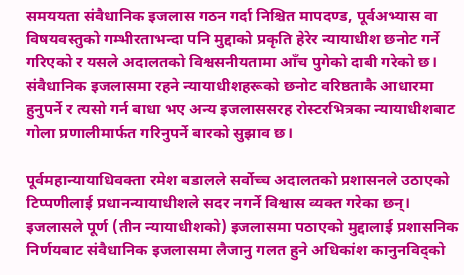समययता संवैधानिक इजलास गठन गर्दा निश्चित मापदण्ड, पूर्वअभ्यास वा विषयवस्तुको गम्भीरताभन्दा पनि मुद्दाको प्रकृति हेरेर न्यायाधीश छनोट गर्ने गरिएको र यसले अदालतको विश्वसनीयतामा आँच पुगेको दाबी गरेको छ। संवैधानिक इजलासमा रहने न्यायाधीशहरूको छनोट वरिष्ठताकै आधारमा हुनुपर्ने र त्यसो गर्न बाधा भए अन्य इजलाससरह रोस्टरभित्रका न्यायाधीशबाट गोला प्रणालीमार्फत गरिनुपर्ने बारको सुझाव छ।

पूर्वमहान्यायाधिवक्ता रमेश बडालले सर्वोच्च अदालतको प्रशासनले उठाएको टिप्पणीलाई प्रधानन्यायाधीशले सदर नगर्ने विश्वास व्यक्त गरेका छन्। इजलासले पूर्ण (तीन न्यायाधीशको) इजलासमा पठाएको मुद्दालाई प्रशासनिक निर्णयबाट संवैधानिक इजलासमा लैजानु गलत हुने अधिकांश कानुनविद्को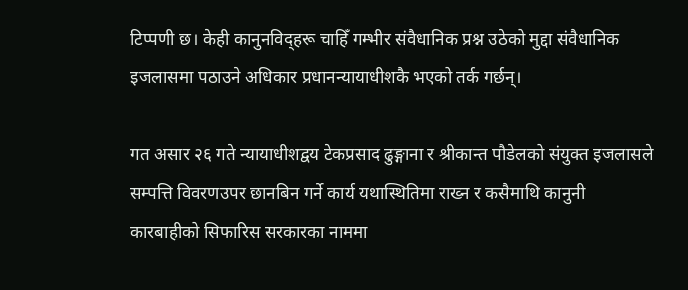टिप्पणी छ। केही कानुनविद्हरू चाहिँ गम्भीर संवैधानिक प्रश्न उठेको मुद्दा संवैधानिक इजलासमा पठाउने अधिकार प्रधानन्यायाधीशकै भएको तर्क गर्छन्।

गत असार २६ गते न्यायाधीशद्वय टेकप्रसाद ढुङ्गाना र श्रीकान्त पौडेलको संयुक्त इजलासले सम्पत्ति विवरणउपर छानबिन गर्ने कार्य यथास्थितिमा राख्न र कसैमाथि कानुनी कारबाहीको सिफारिस सरकारका नाममा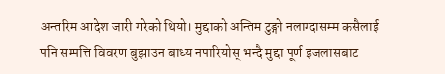अन्तरिम आदेश जारी गरेको थियो। मुद्दाको अन्तिम टुङ्गो नलाग्दासम्म कसैलाई पनि सम्पत्ति विवरण बुझाउन बाध्य नपारियोस् भन्दै मुद्दा पूर्ण इजलासबाट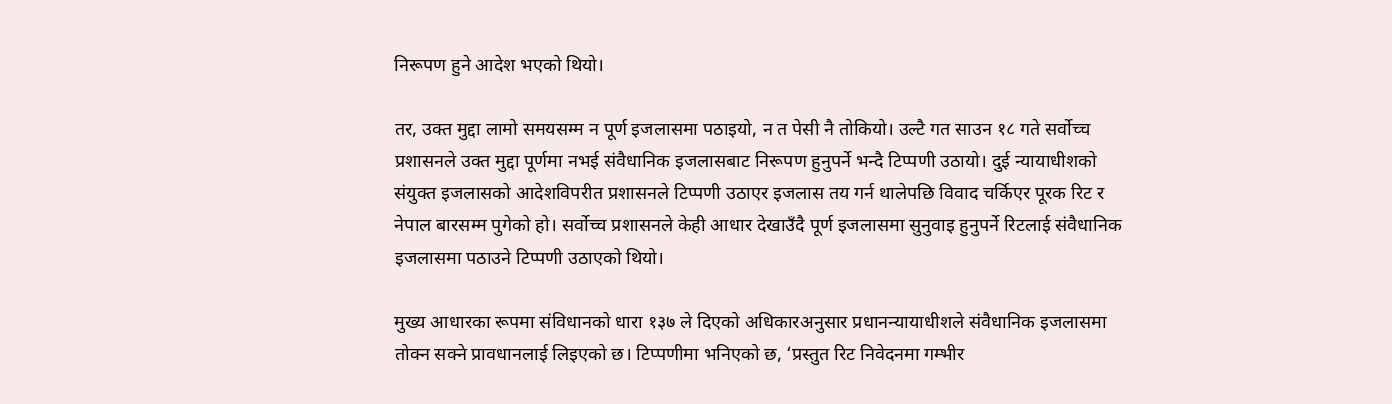निरूपण हुने आदेश भएको थियो।

तर, उक्त मुद्दा लामो समयसम्म न पूर्ण इजलासमा पठाइयो, न त पेसी नै तोकियो। उल्टै गत साउन १८ गते सर्वोच्च प्रशासनले उक्त मुद्दा पूर्णमा नभई संवैधानिक इजलासबाट निरूपण हुनुपर्ने भन्दै टिप्पणी उठायो। दुई न्यायाधीशको संयुक्त इजलासको आदेशविपरीत प्रशासनले टिप्पणी उठाएर इजलास तय गर्न थालेपछि विवाद चर्किएर पूरक रिट र नेपाल बारसम्म पुगेको हो। सर्वोच्च प्रशासनले केही आधार देखाउँदै पूर्ण इजलासमा सुनुवाइ हुनुपर्ने रिटलाई संवैधानिक इजलासमा पठाउने टिप्पणी उठाएको थियो।

मुख्य आधारका रूपमा संविधानको धारा १३७ ले दिएको अधिकारअनुसार प्रधानन्यायाधीशले संवैधानिक इजलासमा तोक्न सक्ने प्रावधानलाई लिइएको छ। टिप्पणीमा भनिएको छ, ‘प्रस्तुत रिट निवेदनमा गम्भीर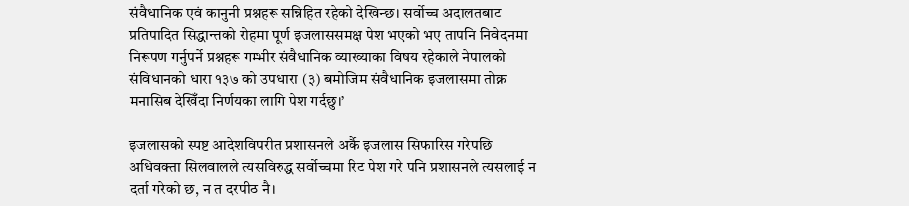संवैधानिक एवं कानुनी प्रश्नहरू सन्निहित रहेको देखिन्छ। सर्वोच्च अदालतबाट प्रतिपादित सिद्धान्तको रोहमा पूर्ण इजलाससमक्ष पेश भएको भए तापनि निवेदनमा निरूपण गर्नुपर्ने प्रश्नहरू गम्भीर संवैधानिक व्याख्याका विषय रहेकाले नेपालको संविधानको धारा १३७ को उपधारा (३) बमोजिम संवैधानिक इजलासमा तोक्न मनासिब देखिँदा निर्णयका लागि पेश गर्दछु।’

इजलासको स्पष्ट आदेशविपरीत प्रशासनले अर्कै इजलास सिफारिस गरेपछि अधिवक्ता सिलवालले त्यसविरुद्ध सर्वोच्चमा रिट पेश गरे पनि प्रशासनले त्यसलाई न दर्ता गरेको छ, न त दरपीठ नै।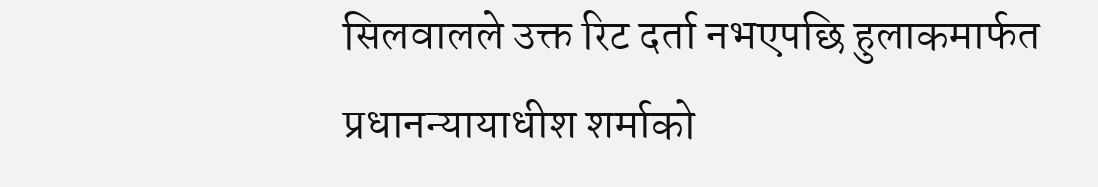सिलवालले उक्त रिट दर्ता नभएपछि हुलाकमार्फत प्रधानन्यायाधीश शर्माको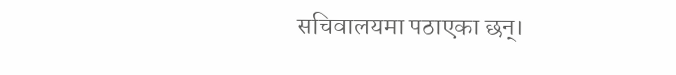सचिवालयमा पठाएका छन्।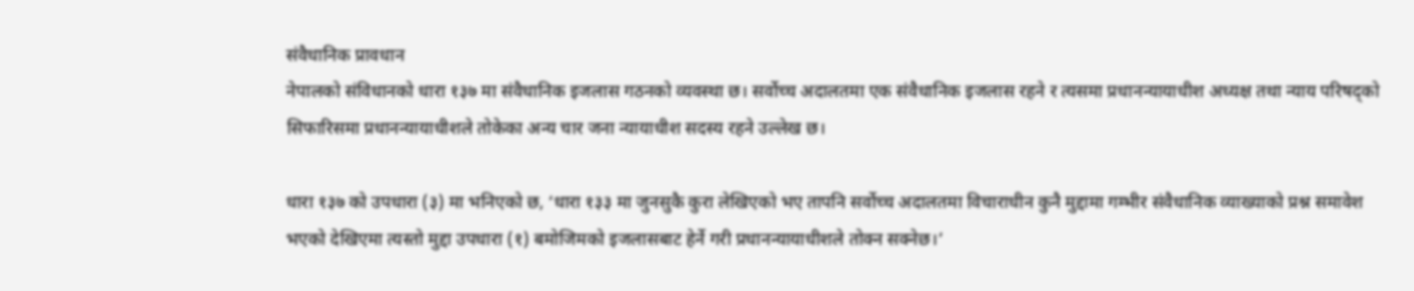संवैधानिक प्रावधान
नेपालको संविधानको धारा १३७ मा संवैधानिक इजलास गठनको व्यवस्था छ। सर्वोच्च अदालतमा एक संवैधानिक इजलास रहने र त्यसमा प्रधानन्यायाधीश अध्यक्ष तथा न्याय परिषद्को सिफारिसमा प्रधानन्यायाधीशले तोकेका अन्य चार जना न्यायाधीश सदस्य रहने उल्लेख छ।

धारा १३७ को उपधारा (३) मा भनिएको छ, ‘धारा १३३ मा जुनसुकै कुरा लेखिएको भए तापनि सर्वोच्च अदालतमा विचाराधीन कुनै मुद्दामा गम्भीर संवैधानिक व्याख्याको प्रश्न समावेश भएको देखिएमा त्यस्तो मुद्दा उपधारा (१) बमोजिमको इजलासबाट हेर्ने गरी प्रधानन्यायाधीशले तोक्न सक्नेछ।’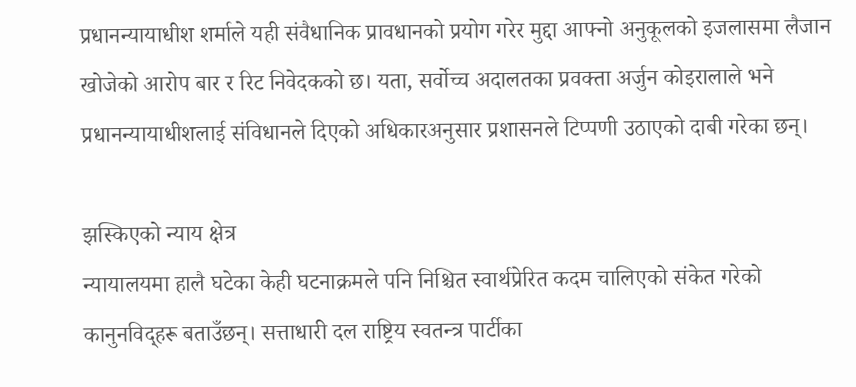प्रधानन्यायाधीश शर्माले यही संवैधानिक प्रावधानको प्रयोग गरेर मुद्दा आफ्नो अनुकूलको इजलासमा लैजान खोजेको आरोप बार र रिट निवेदकको छ। यता, सर्वोच्च अदालतका प्रवक्ता अर्जुन कोइरालाले भने प्रधानन्यायाधीशलाई संविधानले दिएको अधिकारअनुसार प्रशासनले टिप्पणी उठाएको दाबी गरेका छन्।

झस्किएको न्याय क्षेत्र
न्यायालयमा हालै घटेका केही घटनाक्रमले पनि निश्चित स्वार्थप्रेरित कदम चालिएको संकेत गरेको कानुनविद्हरू बताउँछन्। सत्ताधारी दल राष्ट्रिय स्वतन्त्र पार्टीका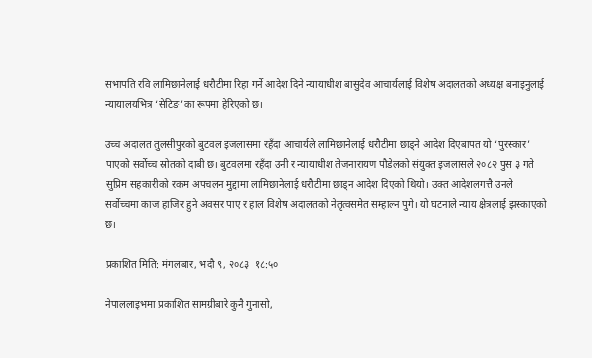सभापति रवि लामिछानेलाई धरौटीमा रिहा गर्ने आदेश दिने न्यायाधीश बासुदेव आचार्यलाई विशेष अदालतको अध्यक्ष बनाइनुलाई न्यायालयभित्र ‘सेटिङ’का रूपमा हेरिएको छ।

उच्च अदालत तुलसीपुरको बुटवल इजलासमा रहँदा आचार्यले लामिछानेलाई धरौटीमा छाड्ने आदेश दिएबापत यो ‘पुरस्कार’ पाएको सर्वोच्च स्रोतको दाबी छ। बुटवलमा रहँदा उनी र न्यायाधीश तेजनारायण पौडेलको संयुक्त इजलासले २०८२ पुस ३ गते सुप्रिम सहकारीको रकम अपचलन मुद्दामा लामिछानेलाई धरौटीमा छाड्न आदेश दिएको थियो। उक्त आदेशलगत्तै उनले सर्वोच्चमा काज हाजिर हुने अवसर पाए र हाल विशेष अदालतको नेतृत्वसमेत सम्हाल्न पुगे। यो घटनाले न्याय क्षेत्रलाई झस्काएको छ।

प्रकाशित मिति: मंगलबार, भदौ ९, २०८३  १८:५०

नेपाललाइभमा प्रकाशित सामग्रीबारे कुनै गुनासो,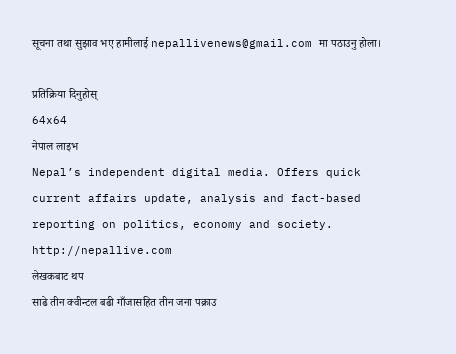सूचना तथा सुझाव भए हामीलाई nepallivenews@gmail.com मा पठाउनु होला।

प्रतिक्रिया दिनुहोस्
64x64
नेपाल लाइभ
Nepal’s independent digital media. Offers quick current affairs update, analysis and fact-based reporting on politics, economy and society. http://nepallive.com
लेखकबाट थप
साढे तीन क्वीन्टल बढी गाँजासहित तीन जना पक्राउ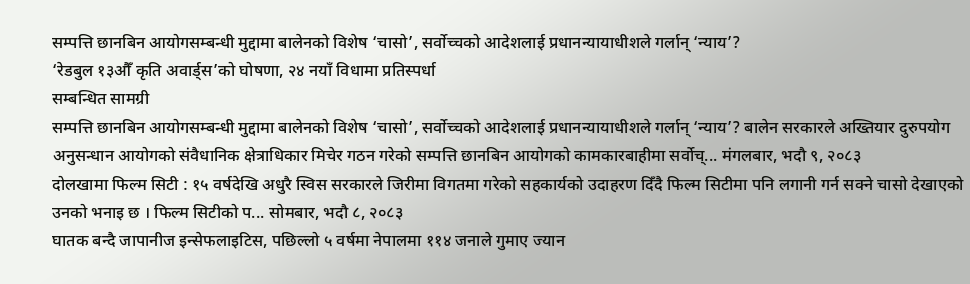सम्पत्ति छानबिन आयोगसम्बन्धी मुद्दामा बालेनको विशेष ‘चासो’, सर्वोच्चको आदेशलाई प्रधानन्यायाधीशले गर्लान् ‘न्याय’?
‘रेडबुल १३औँ कृति अवार्ड्स’को घोषणा, २४ नयाँ विधामा प्रतिस्पर्धा
सम्बन्धित सामग्री
सम्पत्ति छानबिन आयोगसम्बन्धी मुद्दामा बालेनको विशेष ‘चासो’, सर्वोच्चको आदेशलाई प्रधानन्यायाधीशले गर्लान् ‘न्याय’? बालेन सरकारले अख्तियार दुरुपयोग अनुसन्धान आयोगको संवैधानिक क्षेत्राधिकार मिचेर गठन गरेको सम्पत्ति छानबिन आयोगको कामकारबाहीमा सर्वोच्... मंगलबार, भदौ ९, २०८३
दोलखामा फिल्म सिटी : १५ वर्षदेखि अधुरै स्विस सरकारले जिरीमा विगतमा गरेको सहकार्यको उदाहरण दिँदै फिल्म सिटीमा पनि लगानी गर्न सक्ने चासो देखाएको उनको भनाइ छ । फिल्म सिटीको प... सोमबार, भदौ ८, २०८३
घातक बन्दै जापानीज इन्सेफलाइटिस, पछिल्लो ५ वर्षमा नेपालमा ११४ जनाले गुमाए ज्यान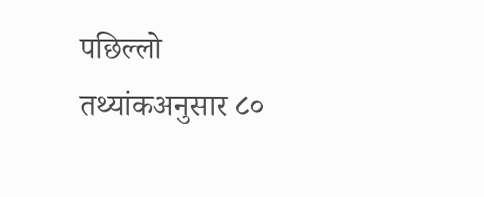पछिल्लो तथ्यांकअनुसार ८०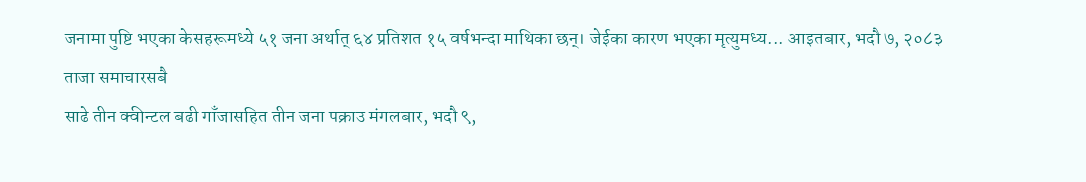जनामा पुष्टि भएका केसहरूमध्ये ५१ जना अर्थात् ६४ प्रतिशत १५ वर्षभन्दा माथिका छन्। जेईका कारण भएका मृत्युमध्य... आइतबार, भदौ ७, २०८३
ताजा समाचारसबै
साढे तीन क्वीन्टल बढी गाँजासहित तीन जना पक्राउ मंगलबार, भदौ ९,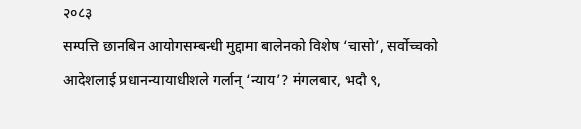२०८३
सम्पत्ति छानबिन आयोगसम्बन्धी मुद्दामा बालेनको विशेष ‘चासो’, सर्वोच्चको आदेशलाई प्रधानन्यायाधीशले गर्लान् ‘न्याय’? मंगलबार, भदौ ९,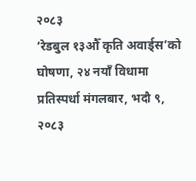२०८३
‘रेडबुल १३औँ कृति अवार्ड्स’को घोषणा, २४ नयाँ विधामा प्रतिस्पर्धा मंगलबार, भदौ ९, २०८३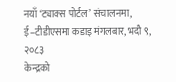नयाँ ‘ट्याक्स पोर्टल’ संचालनमा, ई–टीडीएसमा कडाइ मंगलबार, भदौ ९, २०८३
केन्द्रको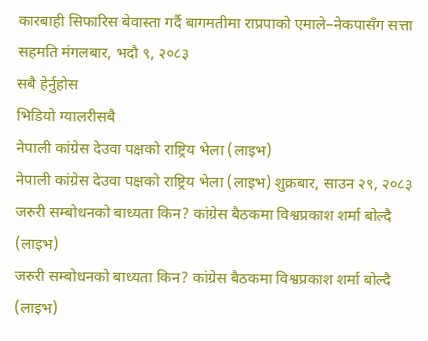कारबाही सिफारिस बेवास्ता गर्दै बागमतीमा राप्रपाको एमाले–नेकपासँग सत्ता सहमति मंगलबार, भदौ ९, २०८३
सबै हेर्नुहोस
भिडियो ग्यालरीसबै
नेपाली कांग्रेस देउवा पक्षको राष्ट्रिय भेला (लाइभ)
नेपाली कांग्रेस देउवा पक्षको राष्ट्रिय भेला (लाइभ) शुक्रबार, साउन २९, २०८३
जरुरी सम्बोधनको बाध्यता किन? कांग्रेस बैठकमा विश्वप्रकाश शर्मा बोल्दै (लाइभ)
जरुरी सम्बोधनको बाध्यता किन? कांग्रेस बैठकमा विश्वप्रकाश शर्मा बोल्दै (लाइभ)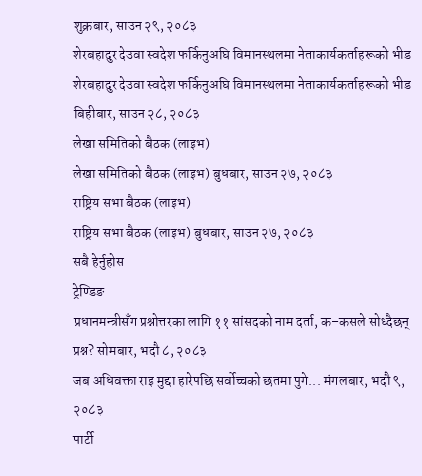शुक्रबार, साउन २९, २०८३
शेरबहादुर देउवा स्वदेश फर्किनुअघि विमानस्थलमा नेताकार्यकर्ताहरूको भीड
शेरबहादुर देउवा स्वदेश फर्किनुअघि विमानस्थलमा नेताकार्यकर्ताहरूको भीड बिहीबार, साउन २८, २०८३
लेखा समितिको बैठक (लाइभ)
लेखा समितिको बैठक (लाइभ) बुधबार, साउन २७, २०८३
राष्ट्रिय सभा बैठक (लाइभ)
राष्ट्रिय सभा बैठक (लाइभ) बुधबार, साउन २७, २०८३
सबै हेर्नुहोस
ट्रेण्डिङ
प्रधानमन्त्रीसँग प्रश्नोत्तरका लागि ११ सांसदको नाम दर्ता, क–कसले सोध्दैछन् प्रश्न? सोमबार, भदौ ८, २०८३
जब अधिवक्ता राइ मुद्दा हारेपछि सर्वोच्चको छतमा पुगे... मंगलबार, भदौ ९, २०८३
पार्टी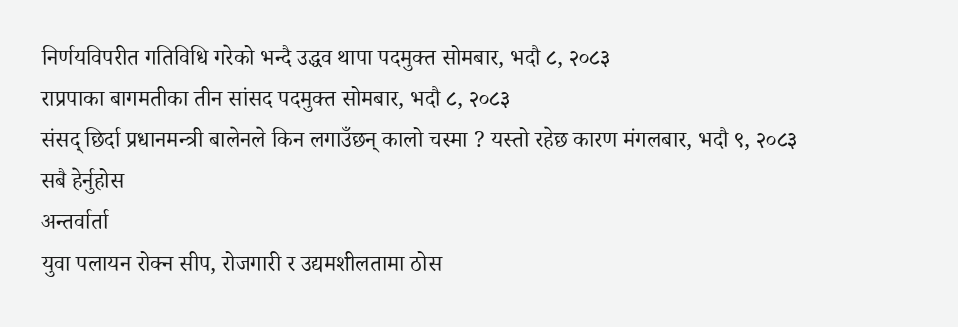निर्णयविपरीत गतिविधि गरेको भन्दै उद्धव थापा पदमुक्त सोमबार, भदौ ८, २०८३
राप्रपाका बागमतीका तीन सांसद पदमुक्त सोमबार, भदौ ८, २०८३
संसद् छिर्दा प्रधानमन्त्री बालेनले किन लगाउँछन् कालो चस्मा ? यस्तो रहेछ कारण मंगलबार, भदौ ९, २०८३
सबै हेर्नुहोस
अन्तर्वार्ता
युवा पलायन रोक्न सीप, रोजगारी र उद्यमशीलतामा ठोस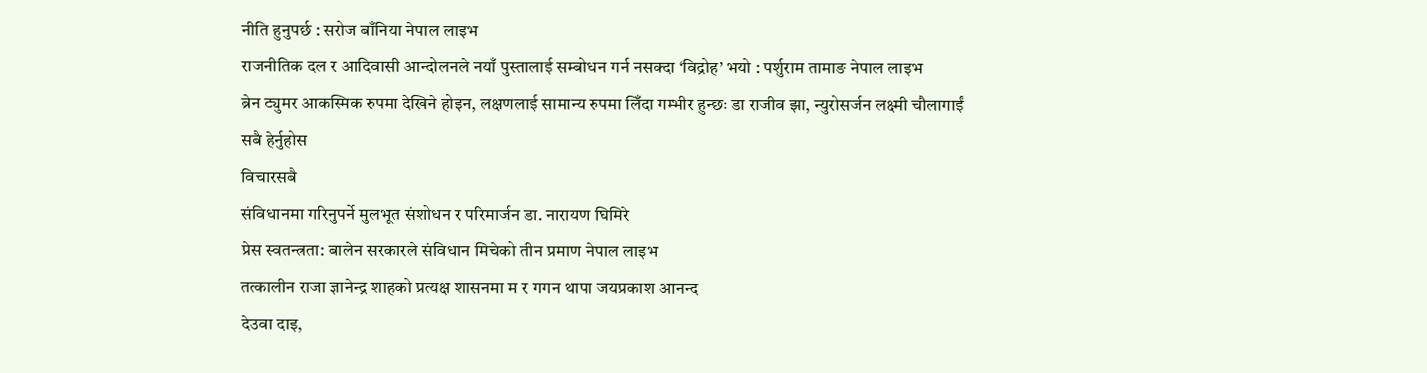नीति हुनुपर्छ : सरोज बाँनिया नेपाल लाइभ
राजनीतिक दल र आदिवासी आन्दोलनले नयाँ पुस्तालाई सम्बोधन गर्न नसक्दा ‘विद्रोह’ भयो : पर्शुराम तामाङ नेपाल लाइभ
ब्रेन ट्युमर आकस्मिक रुपमा देखिने होइन, लक्षणलाई सामान्य रुपमा लिँदा गम्भीर हुन्छः डा राजीव झा, न्युरोसर्जन लक्ष्मी चौलागाईं
सबै हेर्नुहोस
विचारसबै
संविधानमा गरिनुपर्ने मुलभूत संशोधन र परिमार्जन डा. नारायण घिमिरे
प्रेस स्वतन्त्रता: बालेन सरकारले संविधान मिचेको तीन प्रमाण नेपाल लाइभ
तत्कालीन राजा ज्ञानेन्द्र शाहको प्रत्यक्ष शासनमा म र गगन थापा जयप्रकाश आनन्द
देउवा दाइ,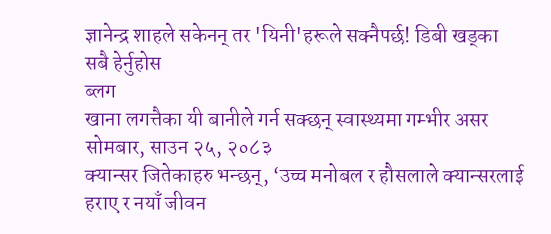ज्ञानेन्द्र शाहले सकेनन् तर 'यिनी'हरूले सक्नैपर्छ! डिबी खड्का
सबै हेर्नुहोस
ब्लग
खाना लगत्तैका यी बानीले गर्न सक्छन् स्वास्थ्यमा गम्भीर असर सोमबार, साउन २५, २०८३
क्यान्सर जितेकाहरु भन्छन्, ‘उच्च मनोबल र हौसलाले क्यान्सरलाई हराए र नयाँ जीवन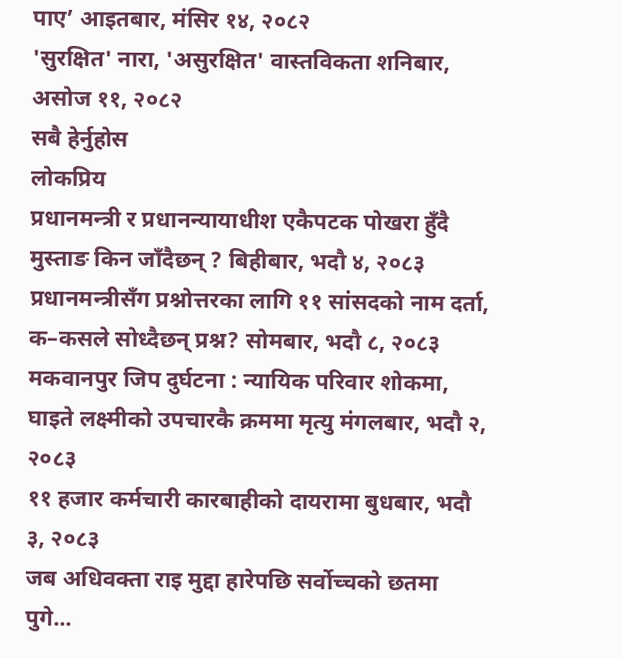पाए’ आइतबार, मंसिर १४, २०८२
'सुरक्षित' नारा, 'असुरक्षित' वास्तविकता शनिबार, असोज ११, २०८२
सबै हेर्नुहोस
लोकप्रिय
प्रधानमन्त्री र प्रधानन्यायाधीश एकैपटक पोखरा हुँदै मुस्ताङ किन जाँदैछन् ? बिहीबार, भदौ ४, २०८३
प्रधानमन्त्रीसँग प्रश्नोत्तरका लागि ११ सांसदको नाम दर्ता, क–कसले सोध्दैछन् प्रश्न? सोमबार, भदौ ८, २०८३
मकवानपुर जिप दुर्घटना : न्यायिक परिवार शोकमा, घाइते लक्ष्मीको उपचारकै क्रममा मृत्यु मंगलबार, भदौ २, २०८३
११ हजार कर्मचारी कारबाहीको दायरामा बुधबार, भदौ ३, २०८३
जब अधिवक्ता राइ मुद्दा हारेपछि सर्वोच्चको छतमा पुगे...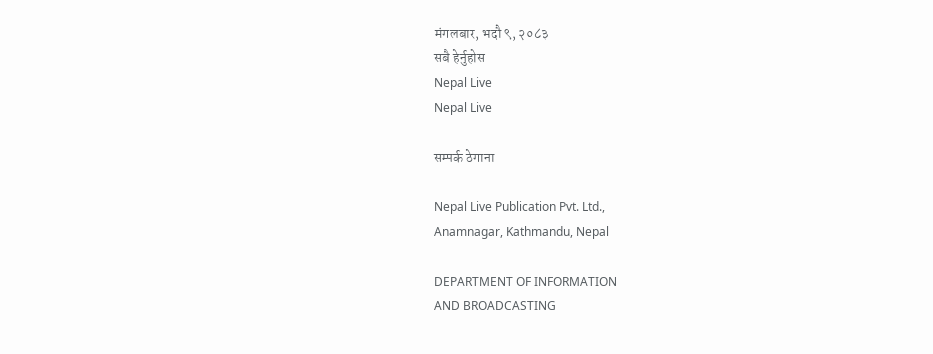मंगलबार, भदौ ९, २०८३
सबै हेर्नुहोस
Nepal Live
Nepal Live

सम्पर्क ठेगाना

Nepal Live Publication Pvt. Ltd.,
Anamnagar, Kathmandu, Nepal

DEPARTMENT OF INFORMATION
AND BROADCASTING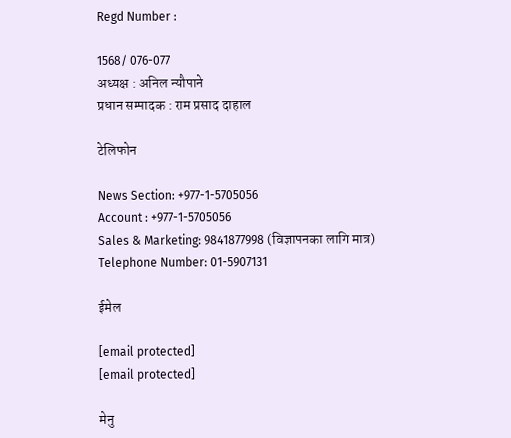Regd Number :

1568/ 076-077
अध्यक्ष : अनिल न्यौपाने
प्रधान सम्पादक : राम प्रसाद दाहाल

टेलिफोन

News Section: +977-1-5705056
Account : +977-1-5705056
Sales & Marketing: 9841877998 (विज्ञापनका लागि मात्र)
Telephone Number: 01-5907131

ईमेल

[email protected]
[email protected]

मेनु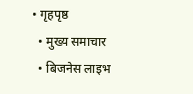• गृहपृष्ठ
  • मुख्य समाचार
  • बिजनेस लाइभ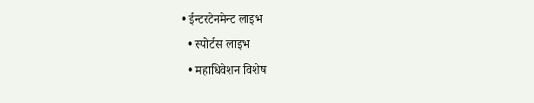• ईन्टरटेनमेन्ट लाइभ
  • स्पोर्टस लाइभ
  • महाधिवेशन विशेष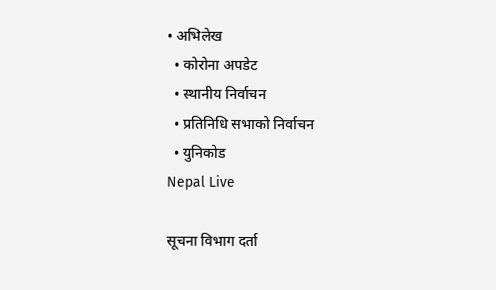• अभिलेख
  • कोरोना अपडेट
  • स्थानीय निर्वाचन
  • प्रतिनिधि सभाको निर्वाचन
  • युनिकोड
Nepal Live

सूचना विभाग दर्ता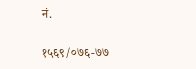नं.

१५६९/०७६-७७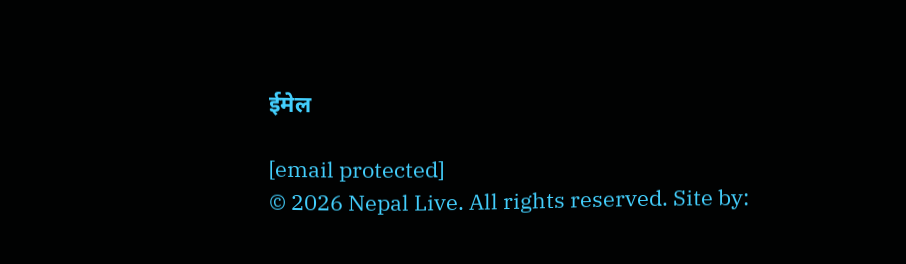ईमेल

[email protected]
© 2026 Nepal Live. All rights reserved. Site by: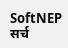SoftNEP
सर्च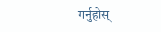गर्नुहोस्